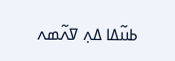ߕߎ߬ߡߊ ߡߍ߲ ߜߍ߬ߘߍ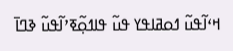ߞߵߊ߬ߟߎ߬ ߗߋߥߊߟߌ ߟߎ߬ ߟߊߗߋ߲߬ߧߴߊ߬ߟߎ߬ ߢߣߊ߫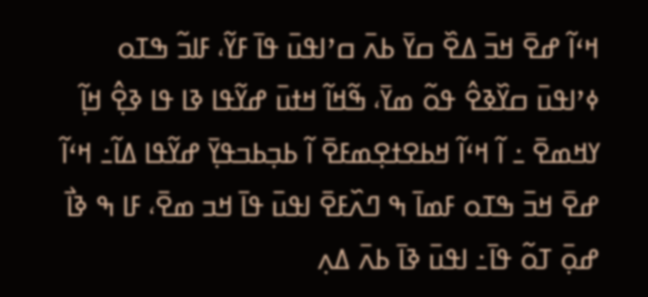ߞߵߊ߬ ߝߐ߫ ߞߏ߫ ߡߐ߰ ߛߌ߫ ߕߍ߫ ߛߴߊߟߎ߫ ߟߊ߫ ߓߌ߬، ߓߊߏ߬ ߒߠߋ ߦߴߊߟߎ߫ ߛߌ߰ߢߐ߮ ߟߋ߬ ߘߌ߫، ߒ߬ߞߊ߬ ߞߙߎ߫ ߝߌ߬ߟߊ ߢߊ ߟߊ ߢߐ߲߮ ߞߊ߲߬ ߌߞߘߐ߫ ߸ ߊ߬ ߞߵߊ߬ ߞߕߐߙߐ߲ߘߓߐ߫ ߊ߬ ߕߏ߲ߕߏߟߌ߲߫ ߝߌ߬ߟߊ ߡߊ߬߸ ߞߵߊ߬ ߝߐ߫ ߞߏ߫ ߒߠߋ ߓߘߊ߫ ߒ ߣߍ߰ߓߐ߫ ߊߟߎ߫ ߟߊ߫ ߞߏ ߘߐ߫، ߓߊ ߒ ߢߊ߯ ߝߋ߲߫ ߠߋ߬ ߟߊ߫߸ ߊߟߎ߫ ߢߊ߫ ߕߍ߫ ߡߍ߲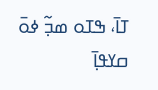ߠߊ߫، ߒߠߋ ߘߏ߲߬ ߦߋ߫ ߛߌߟߊ߲߫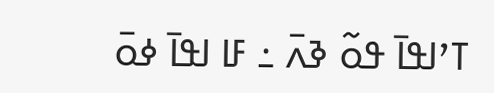ߠߴߊߟߊ߫ ߟߋ߬ ߢߍ߫ ߸ ߓߊ ߊߟߊ߫ ߦߋ߫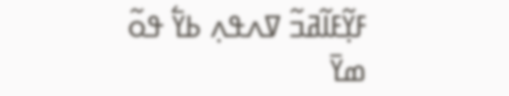ߓߌ߲߬ߓߊ߬ߥߏ߬ ߜߍߟߍ߲ ߕߌ߱ ߟߋ߬ ߘߌ߫